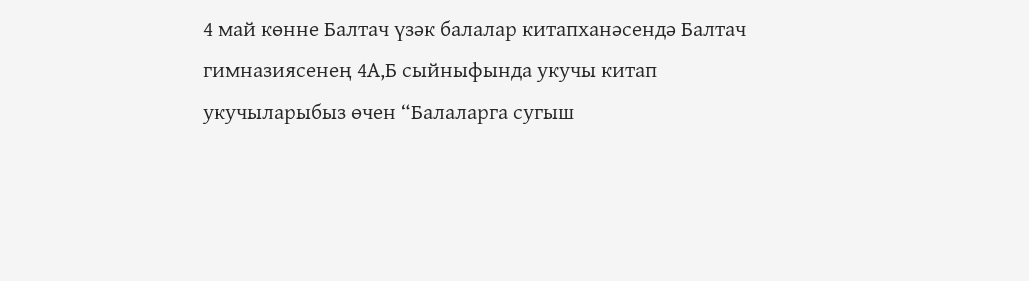4 май көнне Балтач үзәк балалар китапханәсендә Балтач гимназиясенең 4А,Б сыйныфында укучы китап укучыларыбыз өчен “Балаларга сугыш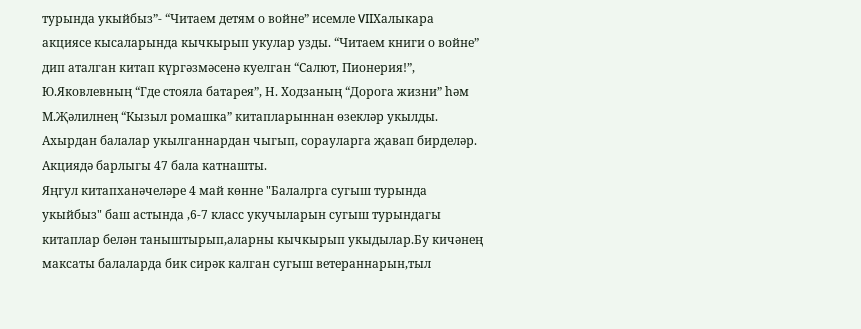турында укыйбыз”- “Читаем детям о войне” исемле VIIХалыкара акциясе кысаларында кычкырып укулар узды. “Читаем книги о войне” дип аталган китап күргәзмәсенә куелган “Салют, Пионерия!”, Ю.Яковлевның “Где стояла батарея”, Н. Ходзаның “Дорога жизни” һәм М.Җәлилнең “Кызыл ромашка” китапларыннан өзекләр укылды. Ахырдан балалар укылганнардан чыгып, сорауларга җавап бирделәр. Акциядә барлыгы 47 бала катнашты.
Яңгул китапханәчеләре 4 май көнне "Балалрга сугыш турында укыйбыз" баш астында ,6-7 класс укучыларын сугыш турындагы китаплар белән таныштырып,аларны кычкырып укыдылар.Бу кичәнең максаты балаларда бик сирәк калган сугыш ветераннарын,тыл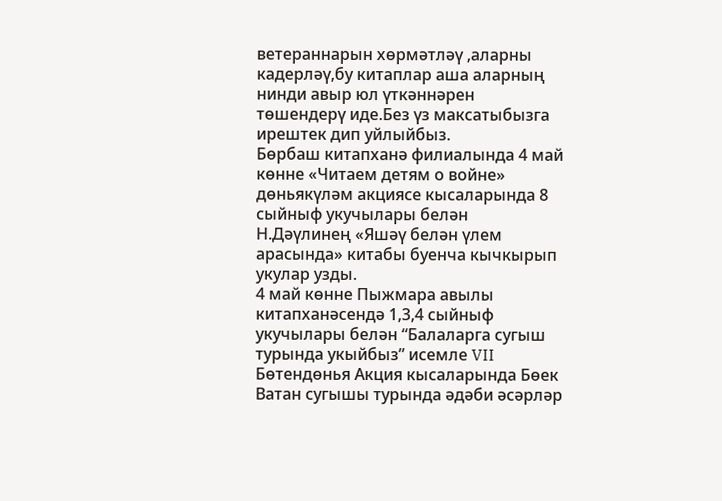ветераннарын хөрмәтләү ,аларны кадерләү,бу китаплар аша аларның нинди авыр юл үткәннәрен төшендерү иде.Без үз максатыбызга ирештек дип уйлыйбыз.
Бөрбаш китапханә филиалында 4 май көнне «Читаем детям о войне» дөньякүләм акциясе кысаларында 8 сыйныф укучылары белән Н.Дәүлинең «Яшәү белән үлем арасында» китабы буенча кычкырып укулар узды.
4 май көнне Пыжмара авылы китапханәсендә 1,3,4 сыйныф укучылары белән “Балаларга сугыш турында укыйбыз” исемле VII Бөтендөнья Акция кысаларында Бөек Ватан сугышы турында әдәби әсәрләр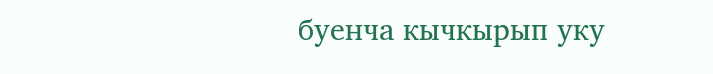буенча кычкырып уку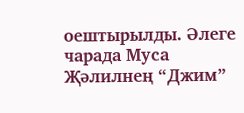оештырылды. Әлеге чарада Муса Җәлилнең “Джим”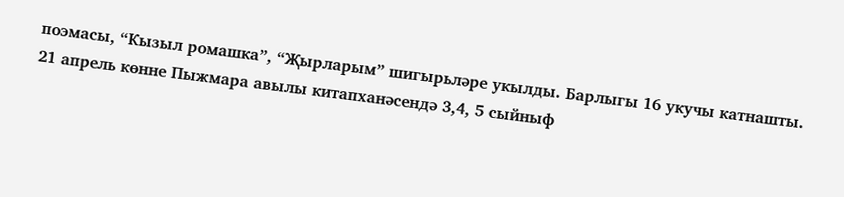поэмасы, “Кызыл ромашка”, “Җырларым” шигырьләре укылды. Барлыгы 16 укучы катнашты.
21 апрель көнне Пыжмара авылы китапханәсендә 3,4, 5 сыйныф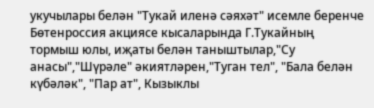укучылары белән "Тукай иленә сәяхәт" исемле беренче Бөтенроссия акциясе кысаларында Г.Тукайның тормыш юлы, иҗаты белән таныштылар,"Су анасы","Шүрәле" әкиятләрен,"Туган тел", "Бала белән күбәләк", "Пар ат", Кызыклы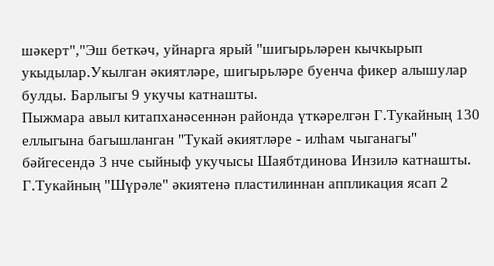шәкерт","Эш беткәч, уйнарга ярый "шигырьләрен кычкырып укыдылар.Укылган әкиятләре, шигырьләре буенча фикер алышулар булды. Барлыгы 9 укучы катнашты.
Пыжмара авыл китапханәсеннән районда үткәрелгән Г.Тукайның 130 еллыгына багышланган "Тукай әкиятләре - илһам чыганагы" бәйгесендә 3 нче сыйныф укучысы Шаябтдинова Инзилә катнашты. Г.Тукайның "Шүрәле" әкиятенә пластилиннан аппликация ясап 2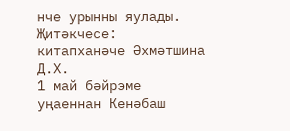нче урынны яулады. Җитәкчесе: китапханәче Әхмәтшина Д.Х.
1 май бәйрэме уңаеннан Кенәбаш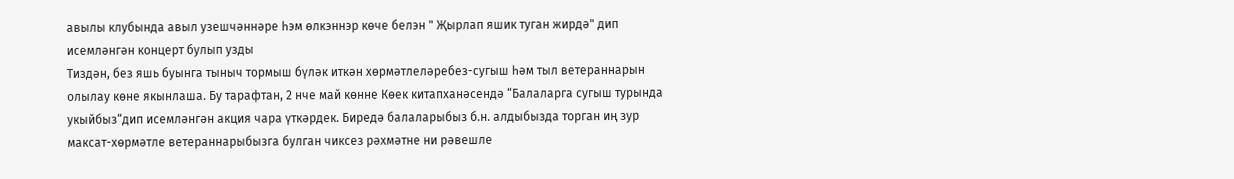авылы клубында авыл узешчәннәре һэм өлкэннэр көче белэн " Җырлап яшик туган жирдә" дип исемләнгән концерт булып узды
Тиздән, без яшь буынга тыныч тормыш бүләк иткән хөрмәтлеләребез-сугыш һәм тыл ветераннарын олылау көне якынлаша. Бу тарафтан, 2 нче май көнне Көек китапханәсендә “Балаларга сугыш турында укыйбыз“дип исемләнгән акция чара үткәрдек. Биредә балаларыбыз б.н. алдыбызда торган иң зур максат-хөрмәтле ветераннарыбызга булган чиксез рәхмәтне ни рәвешле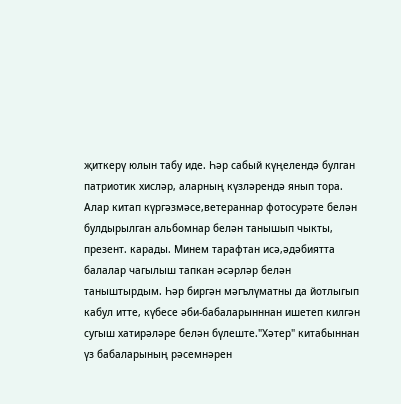җиткерү юлын табу иде. Һәр сабый күңелендә булган патриотик хисләр, аларның күзләрендә янып тора. Алар китап күргәзмәсе,ветераннар фотосурәте белән булдырылган альбомнар белән танышып чыкты, презент. карады. Минем тарафтан исә,әдәбиятта балалар чагылыш тапкан әсәрләр белән таныштырдым. Һәр биргән мәгълүматны да йотлыгып кабул итте, күбесе әби-бабаларынннан ишетеп килгән сугыш хатирәләре белән бүлеште."Хәтер" китабыннан үз бабаларының рәсемнәрен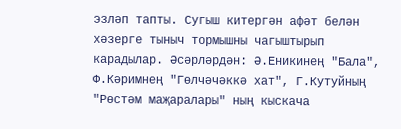эзләп тапты. Сугыш китергән афәт белән хәзерге тыныч тормышны чагыштырып карадылар. Әсәрләрдән: Ә.Еникинең "Бала", Ф.Кәримнең "Гөлчәчәккә хат", Г.Кутуйның "Рөстәм маҗаралары" ның кыскача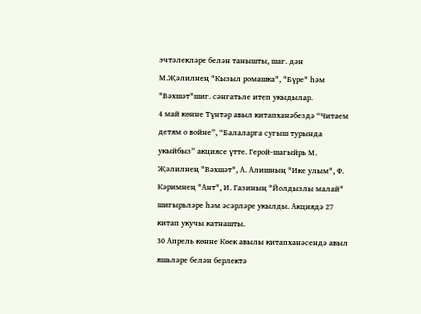эчтәлекләре белән танышты, шаг. дән М.Җәлилнең "Кызыл ромашка", "Бүре" һәм "Вәхшәт"шиг. сәнгатьле итеп укыдылар.
4 май көнне Түнтәр авыл китапханәбездә “Читаем детям о войне”, “Балаларга сугыш турында укыйбыз” акциясе үтте. Герой-шагыйрь М. Җәлилнең "Вәхшәт", А. Алишның "Ике улым", Ф. Кәримнең "Ант", И. Газиның "Йолдызлы малай" шигырьләре һәм әсәрләре укылды. Акциядә 27 китап укучы катнашты.
30 Апрель көнне Көек авылы китапханәсендә авыл яшьләре белән берлектә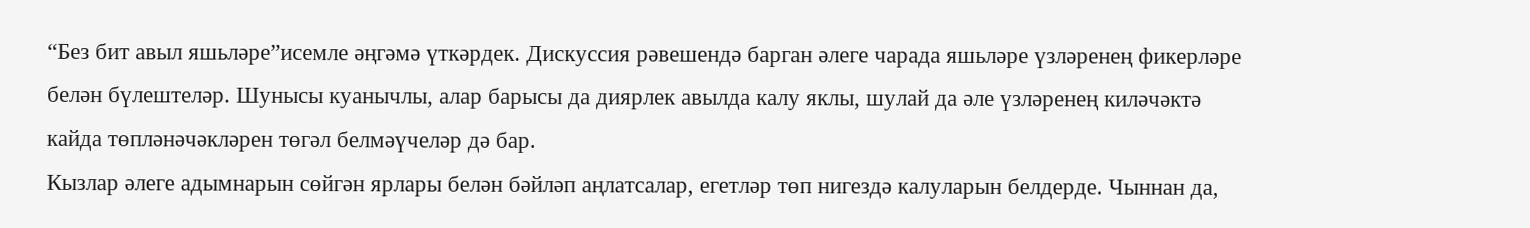“Без бит авыл яшьләре”исемле әңгәмә үткәрдек. Дискуссия рәвешендә барган әлеге чарада яшьләре үзләренең фикерләре белән бүлештеләр. Шунысы куанычлы, алар барысы да диярлек авылда калу яклы, шулай да әле үзләренең киләчәктә кайда төпләнәчәкләрен төгәл белмәүчеләр дә бар.
Кызлар әлеге адымнарын сөйгән ярлары белән бәйләп аңлатсалар, егетләр төп нигездә калуларын белдерде. Чыннан да,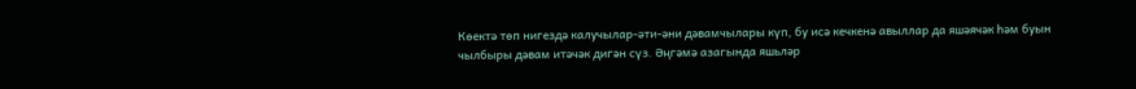Көектә төп нигездә калучылар-әти-әни дәвамчылары күп, бу исә кечкенә авыллар да яшәячәк һәм буын чылбыры дәвам итәчәк дигән сүз. Әңгәмә азагында яшьләр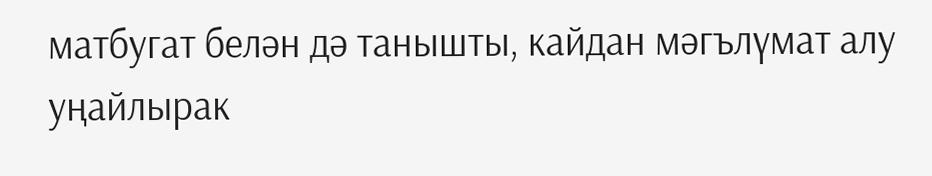матбугат белән дә танышты, кайдан мәгълүмат алу уңайлырак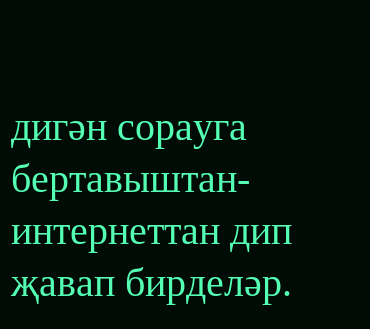дигән сорауга бертавыштан-интернеттан дип җавап бирделәр.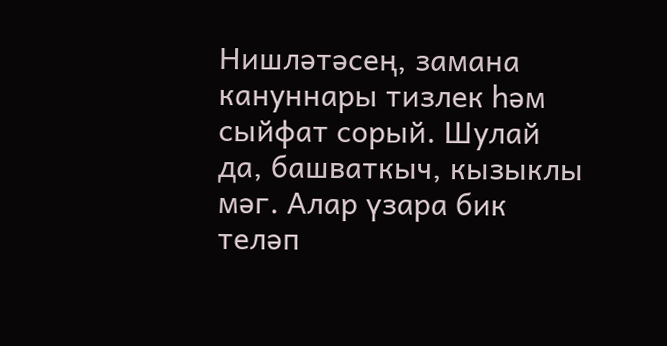Нишләтәсең, замана кануннары тизлек һәм сыйфат сорый. Шулай да, башваткыч, кызыклы мәг. Алар үзара бик теләп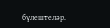бүлештеләр.